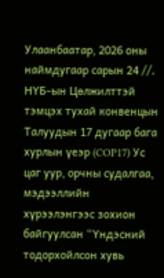Улаанбаатар, 2026 оны наймдугаар сарын 24 //. НҮБ-ын Цөлжилттэй тэмцэх тухай конвенцын Талуудын 17 дугаар бага хурлын үеэр (COP17) Ус цаг уур, орчны судалгаа, мэдээллийн хүрээлэнгээс зохион байгуулсан “Үндэсний тодорхойлсон хувь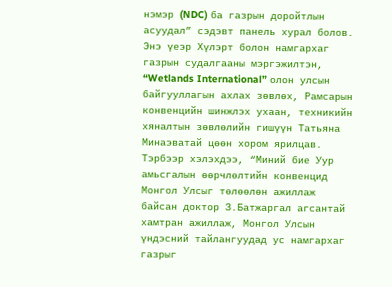нэмэр (NDC) ба газрын доройтлын асуудал” сэдэвт панель хурал болов. Энэ үеэр Хүлэрт болон намгархаг газрын судалгааны мэргэжилтэн, “Wetlands International” олон улсын байгууллагын ахлах зөвлөх, Рамсарын конвенцийн шинжлэх ухаан, техникийн хяналтын зөвлөлийн гишүүн Татьяна Минаэватай цөөн хором ярилцав.
Тэрбээр хэлэхдээ, “Миний бие Уур амьсгалын өөрчлөлтийн конвенцид Монгол Улсыг төлөөлөн ажиллаж байсан доктор З.Батжаргал агсантай хамтран ажиллаж, Монгол Улсын үндэсний тайлангуудад ус намгархаг газрыг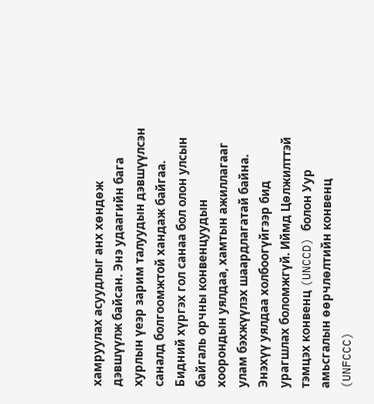хамруулах асуудлыг анх хөндөж дэвшүүлж байсан. Энэ удаагийн бага хурлын үеэр зарим талуудын дэвшүүлсэн саналд болгоомжтой хандаж байгаа. Бидний хүргэх гол санаа бол олон улсын байгаль орчны конвенцуудын хоорондын уялдаа, хамтын ажиллагааг улам бэхжүүлэх шаардлагатай байна. Энэхүү уялдаа холбоогүйгээр бид урагшлах боломжгүй. Иймд Цөлжилттэй тэмцэх конвенц (UNCCD) болон Уур амьсгалын өөрчлөлтийн конвенц (UNFCCC)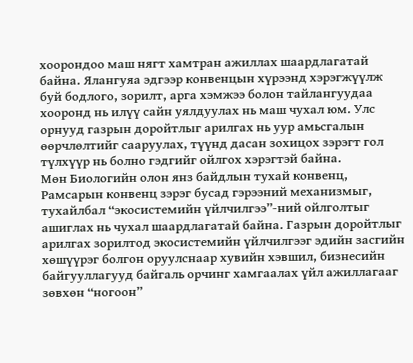хоорондоо маш нягт хамтран ажиллах шаардлагатай байна. Ялангуяа эдгээр конвенцын хүрээнд хэрэгжүүлж буй бодлого, зорилт, арга хэмжээ болон тайлангуудаа хооронд нь илүү сайн уялдуулах нь маш чухал юм. Улс орнууд газрын доройтлыг арилгах нь уур амьсгалын өөрчлөлтийг сааруулах, түүнд дасан зохицох зэрэгт гол түлхүүр нь болно гэдгийг ойлгох хэрэгтэй байна.
Мөн Биологийн олон янз байдлын тухай конвенц, Рамсарын конвенц зэрэг бусад гэрээний механизмыг, тухайлбал “экосистемийн үйлчилгээ”-ний ойлголтыг ашиглах нь чухал шаардлагатай байна. Газрын доройтлыг арилгах зорилтод экосистемийн үйлчилгээг эдийн засгийн хөшүүрэг болгон оруулснаар хувийн хэвшил, бизнесийн байгууллагууд байгаль орчинг хамгаалах үйл ажиллагааг зөвхөн “ногоон”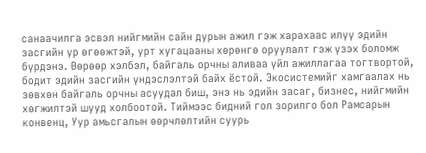санаачилга эсвэл нийгмийн сайн дурын ажил гэж харахаас илүү эдийн засгийн үр өгөөжтэй, урт хугацааны хөрөнгө оруулалт гэж үзэх боломж бүрдэнэ. Өөрөөр хэлбэл, байгаль орчны аливаа үйл ажиллагаа тогтвортой, бодит эдийн засгийн үндэслэлтэй байх ёстой. Экосистемийг хамгаалах нь зөвхөн байгаль орчны асуудал биш, энэ нь эдийн засаг, бизнес, нийгмийн хөгжилтэй шууд холбоотой. Тиймээс бидний гол зорилго бол Рамсарын конвенц, Уур амьсгалын өөрчлөлтийн суурь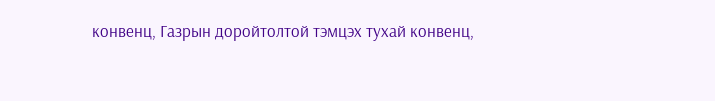конвенц, Газрын доройтолтой тэмцэх тухай конвенц,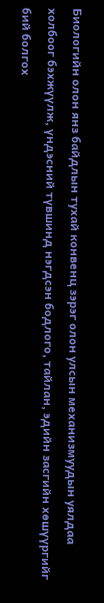Биологийн олон янз байдлын тухай конвенц зэрэг олон улсын механизмуудын уялдаа холбоог бэхжүүлж, үндэсний түвшинд нэгдсэн бодлого, тайлан, эдийн засгийн хөшүүргийг бий болгох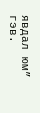явдал юм” гэв.